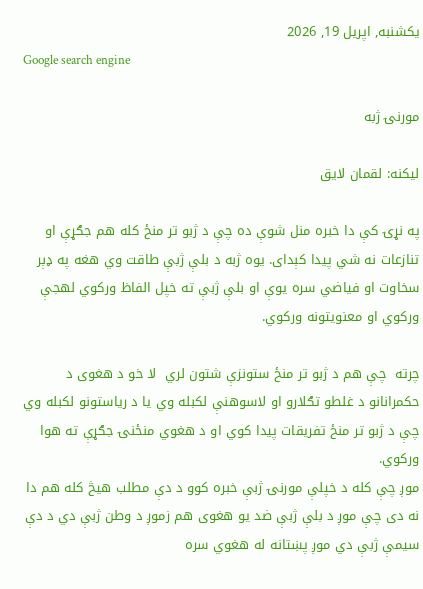یکشنبه, اپریل 19, 2026
Google search engine

مورنۍ ژبه

ليکنه: لقمان لايق

په نړۍ کې دا خبره منل شوې ده چې د ژبو تر منځ کله هم جګړې او تنازعات نه شي پيدا کېدای. يوه ژبه د بلې ژبې طاقت وي هغه په ډېر سخاوت او فياضي سره يوې او بلې ژبې ته خپل الفاظ ورکوي لهجې ورکوي او معنويتونه ورکوي.

چرته  چې هم د ژبو تر منځ ستونزې شتون لري  لا خو د هغوی د حکمرانانو د غلطو تګلارو او لاسوهنې لکبله وي یا د رياستونو لکبله وي چې د ژبو تر منځ تفريقات پيدا کوي او د هغوي منځنۍ جګړې ته هوا ورکوي.
موږ چې کله د خپلې مورنۍ ژبې خبره کوو د‌ دې مطلب هيڅ کله هم دا نه دی چې موږ د بلې ژبې ضد يو هغوی هم زموږ د وطن ژبې دي د‌ دې سیمې ژبې دي موږ پښتانه له هغوي سره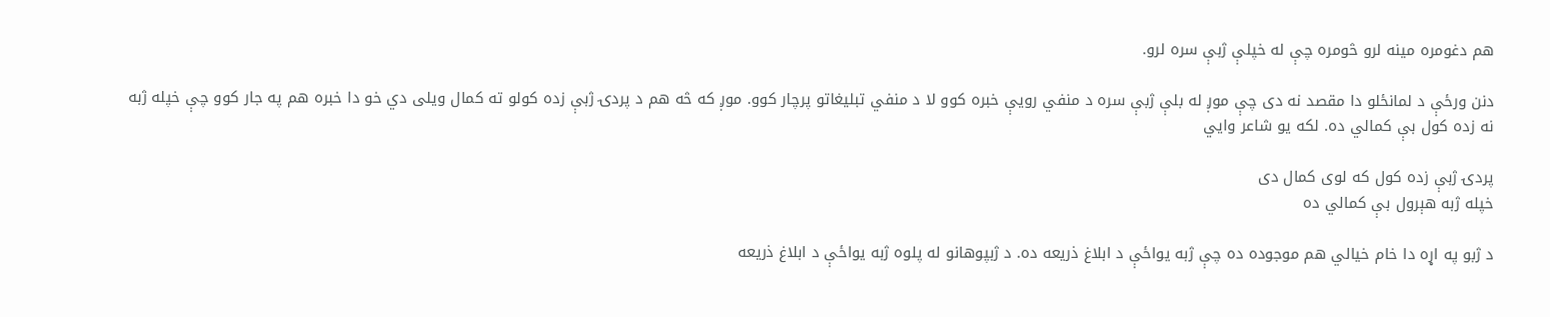هم دغومره مينه لرو څومره چې له خپلې ژبې سره لرو.

د‌نن ورځې د لمانځلو دا مقصد نه دی چې موږ له بلې ژبې سره د منفي رويې خبره کوو لا د منفي تبليغاتو پرچار کوو. موږ که څه هم د پردۍ ژبې زده کولو ته کمال ويلی دي خو دا خبره هم په جار کوو چې خپله ژبه نه زده کول بې کمالي ده. لکه يو شاعر وايي

پردۍ ژبې زده کول که لوی کمال دی
خپله ژبه هېرول بې کمالي ده

د ژبو په اړه دا خام خيالي هم موجوده ده چې ژبه يواځې د ابلاغ ذريعه‌ ده. د ژبپوهانو له پلوه ژبه يواځې د ابلاغ ذريعه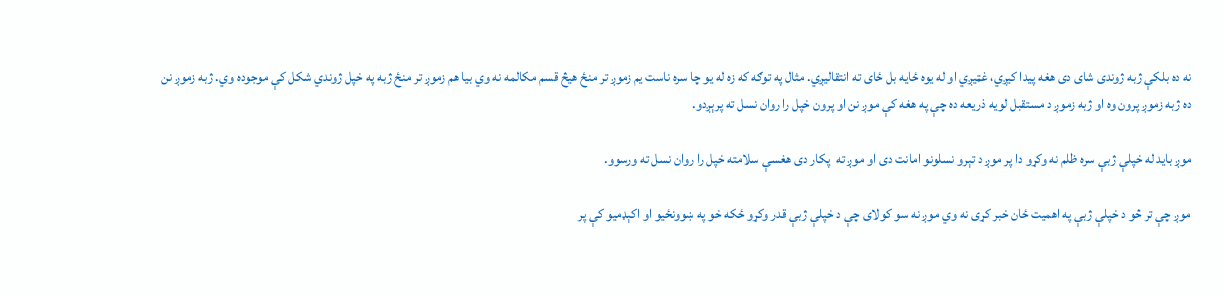نه ده بلکې ژبه ژوندی شای دی هغه پيدا‌ کيږي، غټيږي او له يوه ځايه بل ځای ته انتقاليږي. مثال په توګه که زه له يو چا سره ناست يم زموږ تر منځ هيڅ قسم مکالمه نه وي بيا هم زموږ تر منځ ژبه په خپل ژوندي شکل کې موجوده وي. ژبه زموږ نن ده ژبه زموږ پرون وه او ژبه زموږ‌ د مستقبل لويه ذريعه ده چې په هغه کې موږ نن او پرون خپل را روان نسل ته پرېږدو.

موږ بايد له خپلې ژبې سره ظلم نه وکړو دا پر موږ د تېرو نسلونو امانت دی او موږ ته  پکار دی هغسې سلامته خپل را روان نسل ته ورسوو.

موږ چې تر څو د خپلې ژبې په اهميت ځان خبر کړی نه وي موږ نه سو کولای چې د خپلې ژبې قدر وکړو ځکه خو په ښوونځيو او اکېډميو کې پر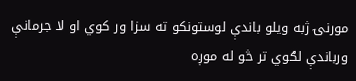مورنۍ ژبه ويلو باندې لوستونکو ته سزا ور کوي او لا جرمانې ورباندې لګوي تر څو له موږه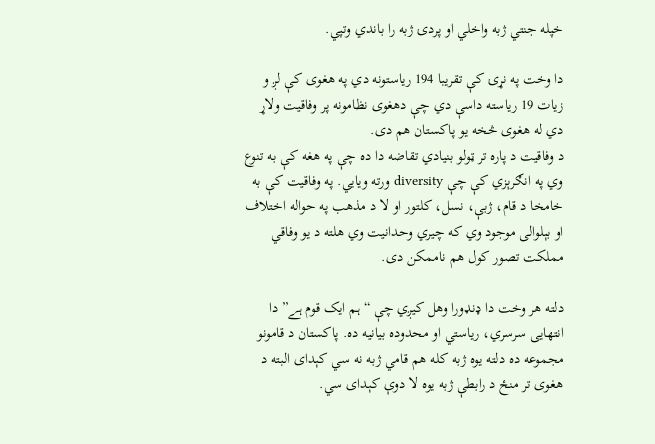خپله جنتي ژبه واخلي او پردۍ ژبه را باندي وتپي.

دا وخت په نړۍ کې تقريبا 194 رياستونه دي په هغوی کې لږ و زيات 19 رياسته داسې دي چې د‌هغوی نظامونه پر وفاقيت ولاړ دي له‌ هغوی څخه يو پاکستان هم دی.
د وفاقيت د پاره تر ټولو بنيادي تقاضه دا ده چې په هغه کې به تنوع وي په انګرېزي کې چې diversity ورته ويايي. په وفاقيت کې به خامخا د قام،‌ ژبې، نسل، کلتور او لا د مذهب په حواله اختلاف او بېلوالی موجود وي که چيري وحدانيت وي هلته د يو وفاقي مملکت تصور کول هم ناممکن دی.

دلته هر وخت دا ډنډورا وهل کيږي چې “ہم ایک قوم ہے” دا‌ انتهایی سرسري، رياستي او محدوده بيانيه ده. پاکستان د قامونو مجموعه ده دلته يوه ژبه کله هم قامي ژبه نه سي کېدای البته د‌ هغوی تر منځ د رابطې ژبه يوه لا‌ دوې کېدای سي.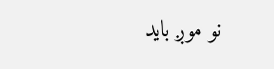نو موږ بايد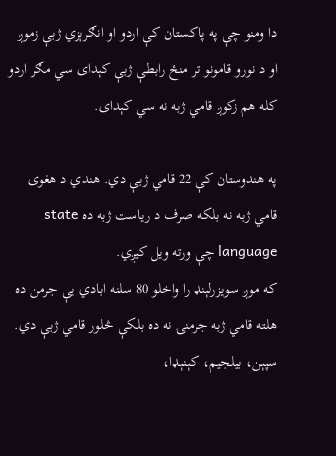دا ومنو چې په پاکستان کې اردو او انګرېزي ژبې زموږ او د نورو قامونو تر منځ رابطې ژبې کېدای سي مګر اردو کله هم زکوږ قامي ژبه نه سي کېدای.

په هندوستان کې 22 قامي ژبې دي. هندي د‌ هغوی قامي ژبه نه بلکه صرف د رياست ژبه ده state language چې ورته ويل کيږي.
که موږ سويزرلېنډ را واخلو 80 سلنه ابادي يې جرمن ده هلته قامي ژبه جرمنۍ نه ده بلکې څلور قامي ژبې دي. سپېن، بیلجیم، کېنېډا،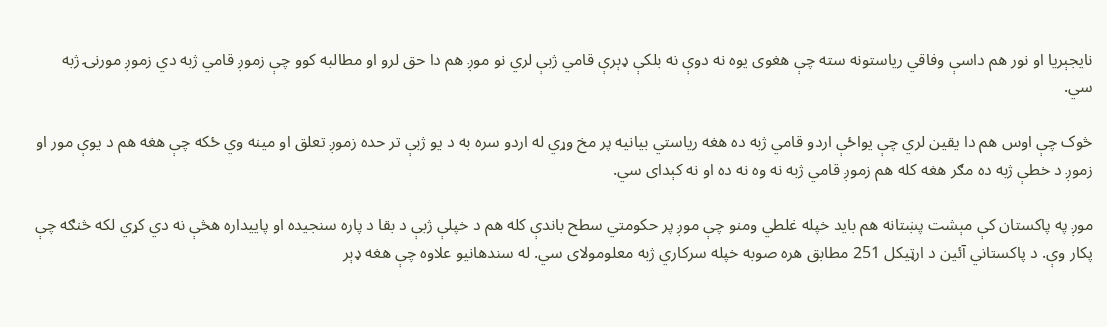نايجېريا او نور هم داسې وفاقي رياستونه سته چې هغوی يوه نه دوې نه بلکې ډېرې قامي ژبې لري نو موږ هم دا حق لرو او مطالبه کوو چې زموږ قامي ژبه‌ دي زموږ مورنۍ ژبه سي.

څوک چې اوس هم دا يقين لري چې يواځې اردو قامي ژبه ده هغه رياستي بيانيه پر مخ وړي له اردو سره به د يو ژبې تر حده زموږ تعلق او مينه وي ځکه چې هغه هم د يوې مور او زموږ د خطې ژبه ده مګر هغه کله هم زموږ قامي ژبه نه وه نه ده او نه کېدای سي.

موږ په پاکستان کې مېشت پښتانه هم بايد خپله غلطي ومنو چې موږ پر حکومتي سطح باندې کله هم د خپلې ژبې د بقا د پاره سنجيده او پاييداره هڅې نه دي کړي لکه څنګه چې پکار وې. د پاکستاني آئين د ارټيکل 251 مطابق هره صوبه خپله سرکاري ژبه معلومولای سي. له سندهانيو علاوه چې هغه ډېر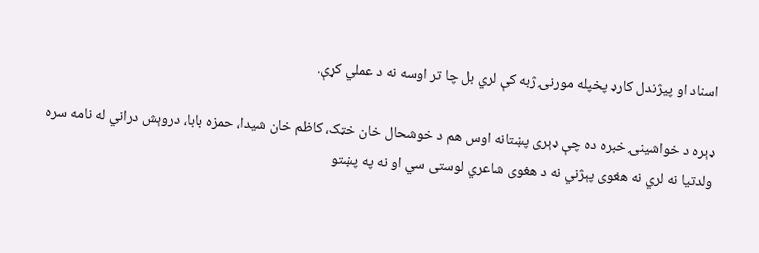اسناد او پيژندل کارډ پخپله مورنۍ ژبه کې لري بل چا تر اوسه نه‌ د عملي کړې.

ډېره د خواشينۍ خبره ده چې ډېری پښتانه اوس هم د خوشحال خان خټک، کاظم خان شيدا، حمزه بابا، دروېش دراني له نامه سره ولدتيا نه لري نه هغوی پېژني نه د‌ هغوی شاعري لوستی سي او نه په پښتو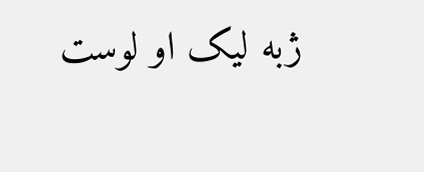ژبه ليک او لوست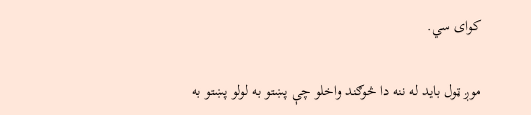کوای سي.

موږ ټول بايد له ننه دا‌ څوګند واخلو چې پښتو به لولو پښتو به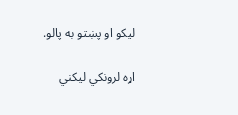ليکو او پښتو به پالو.

اړه لرونکي ليکني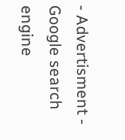- Advertisment -
Google search engine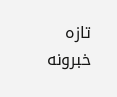تازه خبرونه